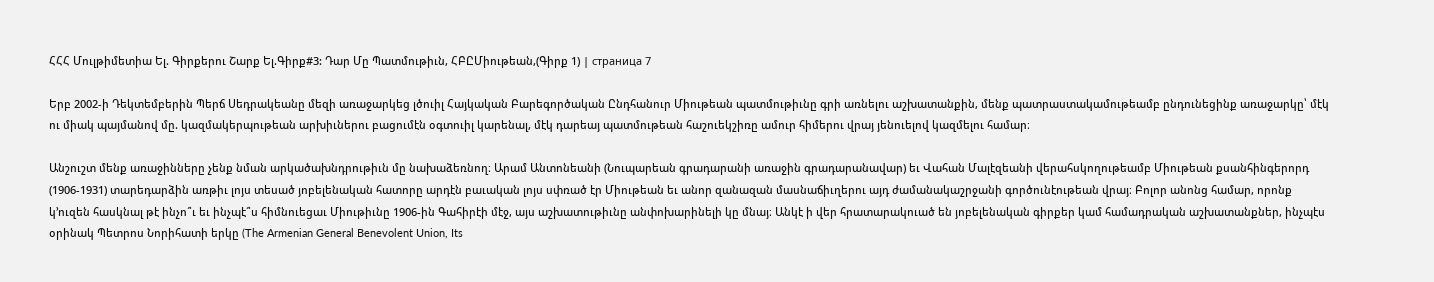ՀՀՀ Մուլթիմետիա Ել. Գիրքերու Շարք Ել.Գիրք#3: Դար Մը Պատմութիւն, ՀԲԸՄիութեան,(Գիրք 1) | страница 7

Երբ 2002-ի Դեկտեմբերին Պերճ Սեդրակեանը մեզի առաջարկեց լծուիլ Հայկական Բարեգործական Ընդհանուր Միութեան պատմութիւնը գրի առնելու աշխատանքին, մենք պատրաստակամութեամբ ընդունեցինք առաջարկը՝ մէկ ու միակ պայմանով մը. կազմակերպութեան արխիւներու բացումէն օգտուիլ կարենալ, մէկ դարեայ պատմութեան հաշուեկշիռը ամուր հիմերու վրայ յենուելով կազմելու համար։

Անշուշտ մենք առաջինները չենք նման արկածախնդրութիւն մը նախաձեռնող։ Արամ Անտոնեանի (Նուպարեան գրադարանի առաջին գրադարանավար) եւ Վահան Մալէզեանի վերահսկողութեամբ Միութեան քսանհինգերորդ (1906-1931) տարեդարձին առթիւ լոյս տեսած յոբելենական հատորը արդէն բաւական լոյս սփռած էր Միութեան եւ անոր զանազան մասնաճիւղերու այդ ժամանակաշրջանի գործունէութեան վրայ։ Բոլոր անոնց համար, որոնք կ՚ուզեն հասկնալ թէ ինչո՞ւ եւ ինչպէ՞ս հիմնուեցաւ Միութիւնը 1906-ին Գահիրէի մէջ, այս աշխատութիւնը անփոխարինելի կը մնայ։ Անկէ ի վեր հրատարակուած են յոբելենական գիրքեր կամ համադրական աշխատանքներ, ինչպէս օրինակ Պետրոս Նորիհատի երկը (The Armenian General Benevolent Union, Its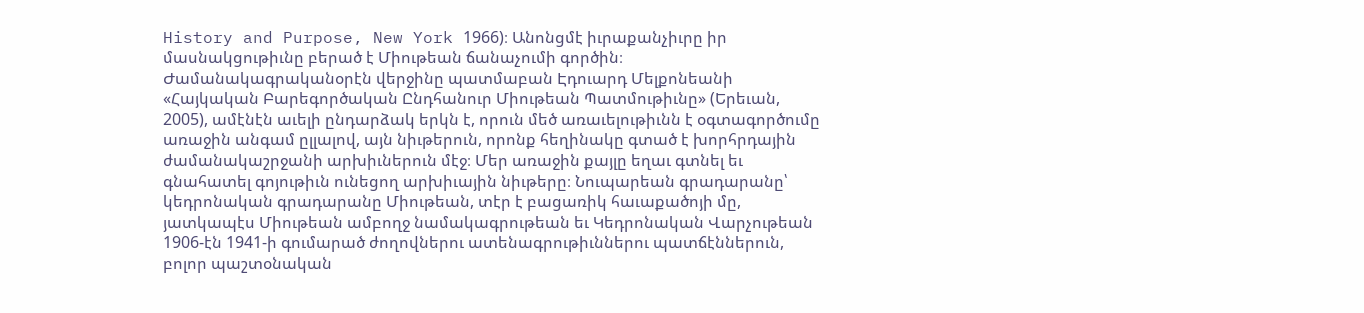History and Purpose, New York 1966)։ Անոնցմէ իւրաքանչիւրը իր մասնակցութիւնը բերած է Միութեան ճանաչումի գործին։ Ժամանակագրականօրէն վերջինը պատմաբան Էդուարդ Մելքոնեանի «Հայկական Բարեգործական Ընդհանուր Միութեան Պատմութիւնը» (Երեւան, 2005), ամէնէն աւելի ընդարձակ երկն է, որուն մեծ առաւելութիւնն է օգտագործումը առաջին անգամ ըլլալով, այն նիւթերուն, որոնք հեղինակը գտած է խորհրդային ժամանակաշրջանի արխիւներուն մէջ։ Մեր առաջին քայլը եղաւ գտնել եւ գնահատել գոյութիւն ունեցող արխիւային նիւթերը։ Նուպարեան գրադարանը՝ կեդրոնական գրադարանը Միութեան, տէր է բացառիկ հաւաքածոյի մը, յատկապէս Միութեան ամբողջ նամակագրութեան եւ Կեդրոնական Վարչութեան 1906-էն 1941-ի գումարած ժողովներու ատենագրութիւններու պատճէններուն, բոլոր պաշտօնական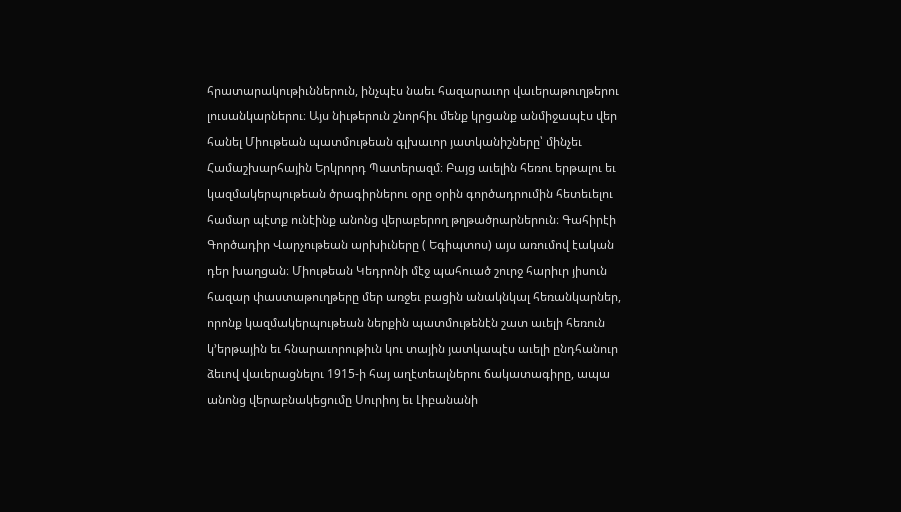հրատարակութիւններուն, ինչպէս նաեւ հազարաւոր վաւերաթուղթերու լուսանկարներու։ Այս նիւթերուն շնորհիւ մենք կրցանք անմիջապէս վեր հանել Միութեան պատմութեան գլխաւոր յատկանիշները՝ մինչեւ Համաշխարհային Երկրորդ Պատերազմ։ Բայց աւելին հեռու երթալու եւ կազմակերպութեան ծրագիրներու օրը օրին գործադրումին հետեւելու համար պէտք ունէինք անոնց վերաբերող թղթածրարներուն։ Գահիրէի Գործադիր Վարչութեան արխիւները ( Եգիպտոս) այս առումով էական դեր խաղցան։ Միութեան Կեդրոնի մէջ պահուած շուրջ հարիւր յիսուն հազար փաստաթուղթերը մեր առջեւ բացին անակնկալ հեռանկարներ, որոնք կազմակերպութեան ներքին պատմութենէն շատ աւելի հեռուն կ՚երթային եւ հնարաւորութիւն կու տային յատկապէս աւելի ընդհանուր ձեւով վաւերացնելու 1915-ի հայ աղէտեալներու ճակատագիրը, ապա անոնց վերաբնակեցումը Սուրիոյ եւ Լիբանանի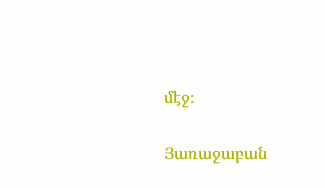մէջ։

Յառաջաբան